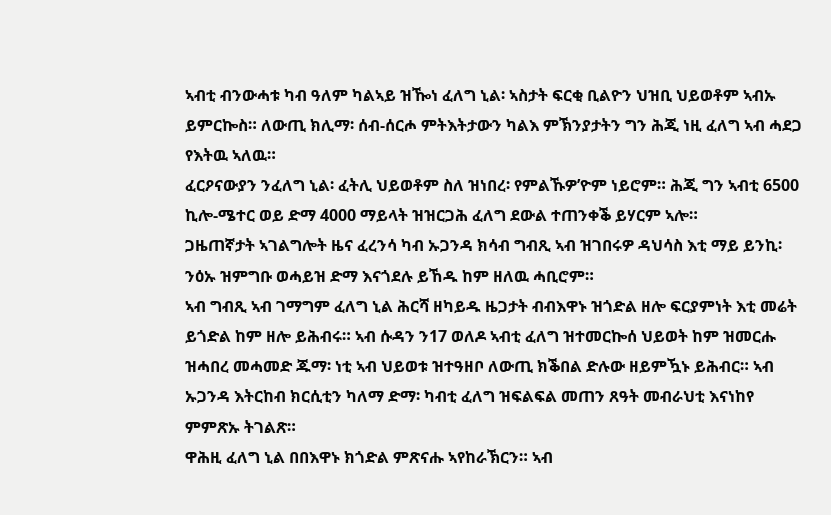ኣብቲ ብንውሓቱ ካብ ዓለም ካልኣይ ዝዀነ ፈለግ ኒል፡ ኣስታት ፍርቂ ቢልዮን ህዝቢ ህይወቶም ኣብኡ ይምርኰስ። ለውጢ ክሊማ፡ ሰብ-ሰርሖ ምትእትታውን ካልእ ምኽንያታትን ግን ሕጂ ነዚ ፈለግ ኣብ ሓደጋ የእትዉ ኣለዉ።
ፈርዖናውያን ንፈለግ ኒል፡ ፈትሊ ህይወቶም ስለ ዝነበረ፡ የምልኹዎ’ዮም ነይሮም። ሕጂ ግን ኣብቲ 6500 ኪሎ-ሜተር ወይ ድማ 4000 ማይላት ዝዝርጋሕ ፈለግ ደውል ተጠንቀቕ ይሃርም ኣሎ።
ጋዜጠኛታት ኣገልግሎት ዜና ፈረንሳ ካብ ኡጋንዳ ክሳብ ግብጺ ኣብ ዝገበሩዎ ዳህሳስ እቲ ማይ ይንኪ፡ ንዕኡ ዝምግቡ ወሓይዝ ድማ እናጎደሉ ይኸዱ ከም ዘለዉ ሓቢሮም።
ኣብ ግብጺ ኣብ ገማግም ፈለግ ኒል ሕርሻ ዘካይዱ ዜጋታት ብብእዋኑ ዝጎድል ዘሎ ፍርያምነት እቲ መሬት ይጎድል ከም ዘሎ ይሕብሩ። ኣብ ሱዳን ን17 ወለዶ ኣብቲ ፈለግ ዝተመርኰሰ ህይወት ከም ዝመርሑ ዝሓበረ መሓመድ ጁማ፡ ነቲ ኣብ ህይወቱ ዝተዓዘቦ ለውጢ ክቕበል ድሉው ዘይምዃኑ ይሕብር። ኣብ ኡጋንዳ እትርከብ ክርሲቲን ካለማ ድማ፡ ካብቲ ፈለግ ዝፍልፍል መጠን ጸዓት መብራህቲ እናነከየ ምምጽኡ ትገልጽ።
ዋሕዚ ፈለግ ኒል በበእዋኑ ክጎድል ምጽናሑ ኣየከራኽርን። ኣብ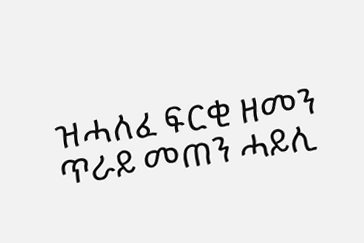ዝሓለፈ ፍርቂ ዘመን ጥራይ መጠን ሓይሊ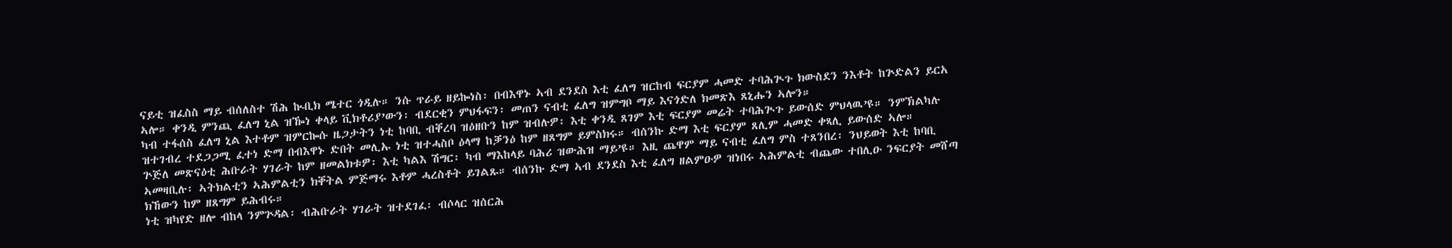ናይቲ ዝፈስስ ማይ ብሰለስተ ሽሕ ኲቢክ ሜተር ጎዲሉ። ንሱ ጥራይ ዘይኰነስ፡ በብእዋኑ ኣብ ደንደስ እቲ ፈለግ ዝርከብ ፍርያም ሓመድ ተባሕጒጉ ክውስደን ንእቶት ከጕድልን ይርአ ኣሎ። ቀንዲ ምንጪ ፈለግ ኒል ዝዀነ ቀላይ ቪክቶሪያ’ውን፡ ብደርቂን ምህፋፍን፡ መጠን ናብቲ ፈለግ ዝምግቦ ማይ እናጎድለ ክመጽእ ጸኒሑን ኣሎን።
ካብ ተፋሰስ ፈለግ ኒል እተቶም ዝምርኰሱ ዜጋታትን ነቲ ከባቢ ብቐረባ ዝዕዘቡን ከም ዝብሉዎ፡ እቲ ቀንዲ ጸገም እቲ ፍርያም መሬት ተባሕጒጉ ይውሰድ ምህላዉ’ዩ። ንምኽልካሉ ዝተገብረ ተደጋጋሚ ፈተነ ድማ በብእዋኑ ድበት መሊኡ ነቲ ዝተሓስቦ ዕላማ ከቓንዕ ከም ዘጸግም ይምስክሩ። ብሰንኩ ድማ እቲ ፍርያም ጸሊም ሓመድ ቀጻሊ ይውሰድ ኣሎ።
ጕጅለ መጽናዕቲ ሕቡራት ሃገራት ከም ዘመልክቱዎ፡ እቲ ካልእ ሽግር፡ ካብ ማእከላይ ባሕሪ ዝውሕዝ ማይ’ዩ። እዚ ጨዋም ማይ ናብቲ ፈለግ ምስ ተጸንበረ፡ ንህይወት እቲ ከባቢ ኣመዛቢሉ፡ ኣትክልቲን ኣሕምልቲን ክቐትል ምጅማሩ እቶም ሓረስቶት ይገልጹ። ብሰንኩ ድማ ኣብ ደንደስ እቲ ፈለግ ዘልምዑዎ ዝነበሩ ኣሕምልቲ ብጨው ተበሊዑ ንፍርያት መሸጣ ክኸውን ከም ዘጸግም ይሕብሩ።
ነቲ ዝካየድ ዘሎ ብከላ ንምጕዳል፡ ብሕቡራት ሃገራት ዝተደገፈ፡ ብሶላር ዝሰርሕ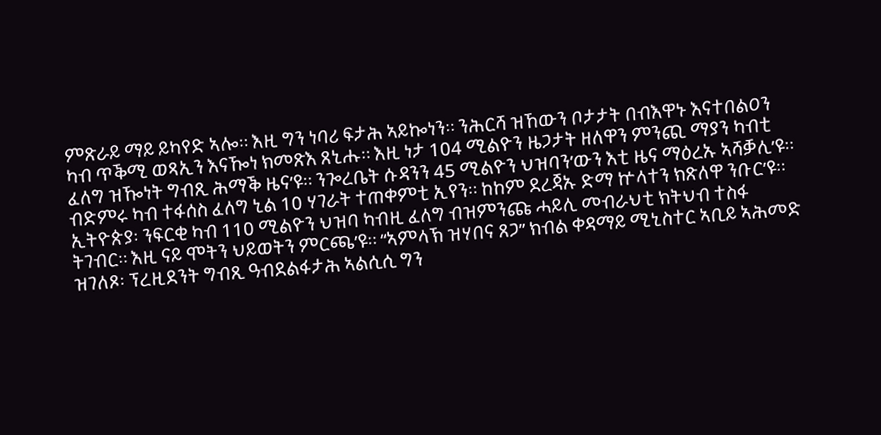ምጽራይ ማይ ይካየድ ኣሎ። እዚ ግን ነባሪ ፍታሕ ኣይኰነን። ንሕርሻ ዝኸውን ቦታታት በብእዋኑ እናተበልዐን ካብ ጥቕሚ ወጻኢን እናዀነ ክመጽእ ጸኒሑ። እዚ ነታ 104 ሚልዮን ዜጋታት ዘለዋን ምንጪ ማያን ካብቲ ፈለግ ዝዀነት ግብጺ ሕማቕ ዜና’ዩ። ንጐረቤት ሱዳንን 45 ሚልዮን ህዝባን’ውን እቲ ዜና ማዕረኡ ኣሻቓሊ’ዩ።
ብድምሩ ካብ ተፋሰስ ፈለግ ኒል 10 ሃገራት ተጠቀምቲ ኢየን። ከከም ደረጃኡ ድማ ኵላተን ክጽለዋ ንቡር’ዩ።
ኢትዮጵያ፡ ንፍርቂ ካብ 110 ሚልዮን ህዝባ ካብዚ ፈለግ ብዝምንጩ ሓይሊ መብራህቲ ክትህብ ተስፋ ትገብር። እዚ ናይ ሞትን ህይወትን ምርጫ’ዩ። “ኣምላኽ ዝሃበና ጸጋ” ክብል ቀዳማይ ሚኒስተር ኣቢይ ኣሕመድ ዝገለጾ፡ ፕረዚደንት ግብጺ ዓብደልፋታሕ ኣልሲሲ ግን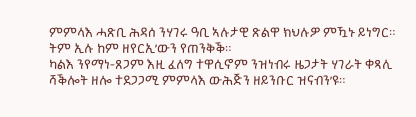ምምላእ ሓጽቢ ሕዳሰ ንሃገሩ ዓቢ ኣሉታዊ ጽልዋ ክህሉዎ ምዃኑ ይነግር። ትም ኢሉ ከም ዘየርኢ’ውን የጠንቅቕ።
ካልእ ንየማነ-ጸጋም እዚ ፈለግ ተዋሲኖም ንዝነብሩ ዜጋታት ሃገራት ቀጻሊ ሻቕሎት ዘሎ ተደጋጋሚ ምምላእ ውሕጅን ዘይንቡር ዝናብን’ዩ።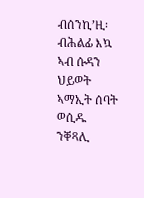ብሰንኪ’ዚ፡ ብሕልፊ እኳ ኣብ ሱዳን ህይወት ኣማኢት ሰባት ወሲዱ ንቐጻሊ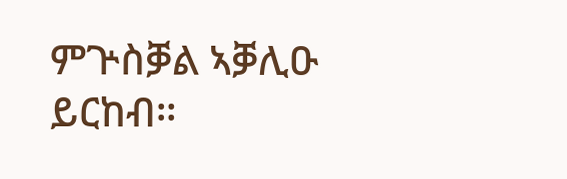ምጕስቓል ኣቓሊዑ ይርከብ።